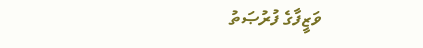ވަޒީފާގެ ފުރުޞަތު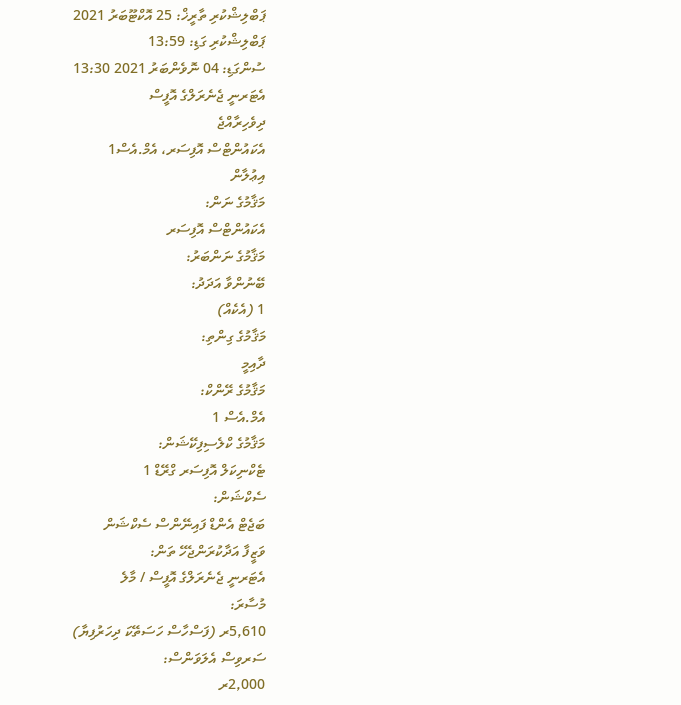ޕަބްލިޝްކުރި ތާރީޚް: 25 އޮކްޓޫބަރު 2021
ޕަބްލިޝްކުރި ގަޑި: 13:59
ސުންގަޑި: 04 ނޮވެންބަރު 2021 13:30
އެޓަރނީ ޖެނެރަލްގެ އޮފީސް
ދިވެހިރާއްޖެ
އެކައުންޓްސް އޮފިސަރ، އެމް.އެސް1
އިޢުލާން
މަޤާމުގެ ނަން:
އެކައުންޓްސް އޮފިސަރ
މަޤާމުގެ ނަންބަރު:
ބޭނުންވާ އަދަދު:
1 (އެކެއް)
މަޤާމުގެ ގިންތި:
ދާއިމީ
މަޤާމުގެ ރޭންކް:
އެމް.އެސް 1
މަޤާމުގެ ކްލެސިފިކޭޝަން:
ޓެކްނިކަލް އޮފިސަރ ގްރޭޑް 1
ސެކްޝަން:
ބަޖެޓް އެންޑް ފައިނޭންސް ސެކްޝަން
ވަޒީފާ އަދާކުރަންޖެހޭ ތަން:
އެޓަރނީ ޖެނެރަލްގެ އޮފީސް / މާލެ
މުސާރަ:
5,610ރ (ފަސްހާސް ހަސަތޭކަ ދިހަރުފިޔާ)
ސަރވިސް އެލަވަންސް:
2,000ރ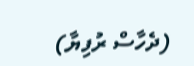(ދެހާސް ރުފިޔާ)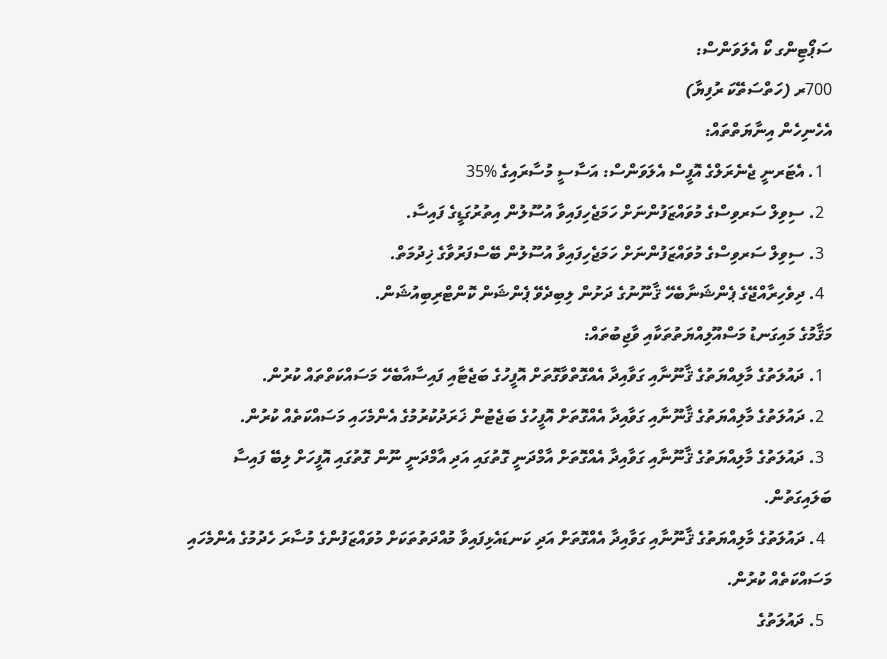ސަޕޯޓިންގ ކޯ އެލަވަންސް:
700ރ (ހަތްސަތޭކަ ރުފިޔާ)
އެހެނިހެން އިނާޔަތްތައް:
  1. އެޓަރނީ ޖެނެރަލްގެ އޮފީސް އެލަވަންސް: އަސާސީ މުސާރައިގެ %35
  2. ސިވިލް ސަރވިސްގެ މުވައްޒަފުންނަށް ހަމަޖެހިފައިވާ އުސޫލުން އިތުރުގަޑީގެ ފައިސާ.
  3. ސިވިލް ސަރވިސްގެ މުވައްޒަފުންނަށް ހަމަޖެހިފައިވާ އުސޫލުން ބޭސްފަރުވާގެ ޚިދުމަތް.
  4. ދިވެހިރާއްޖޭގެ ޕެންޝަނާބެހޭ ޤާނޫނުގެ ދަށުން ލިބިދެވޭ ޕެންޝަން ކޮންޓްރިބިއުޝަން.
މަޤާމުގެ މައިގަނޑު މަސްއޫލިއްޔަތުތަކާއި ވާޖިބުތައް:
  1. ދައުލަތުގެ މާލިއްޔަތުގެ ޤާނޫނާއި ގަވާއިދާ އެއްގޮތްވާގޮތަށް އޮފީހުގެ ބަޖެޓާއި ފައިސާއާބެހޭ މަސައްކަތްތައް ކުރުން.
  2. ދައުލަތުގެ މާލިއްޔަތުގެ ޤާނޫނާއި ގަވާއިދާ އެއްގޮތަށް އޮފީހުގެ ބަޖެޓުން ޚަރަދުކުރުމުގެ އެންމެހައި މަސައްކަތެއް ކުރުން.
  3. ދައުލަތުގެ މާލިއްޔަތުގެ ޤާނޫނާއި ގަވާއިދާ އެއްގޮތަށް އާމްދަނީ ގޮތުގައި އަދި އާމްދަނީ ނޫން ގޮތުގައި އޮފީހަށް ލިބޭ ފައިސާ ބަލައިގަތުން.
  4. ދައުލަތުގެ މާލިއްޔަތުގެ ޤާނޫނާއި ގަވާއިދާ އެއްގޮތަށް އަދި ކަނޑައެޅިފައިވާ މުއްދަތުތަކަށް މުވައްޒަފުންގެ މުސާރަ ހެދުމުގެ އެންމެހައި މަސައްކަތެއް ކުރުން.
  5. ދައުލަތުގެ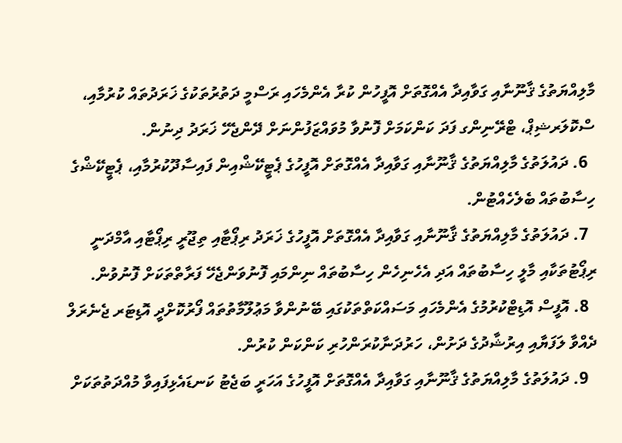މާލިއްޔަތުގެ ޤާނޫނާއި ގަވާއިދާ އެއްގޮތަށް އޮފީހުން ކުރާ އެންމެހައި ރަސްމީ ދަތުރުތަކުގެ ޚަރަދުތައް ކުރުމާއި، ސްކޮލަރޝިޕް، ޓްރޭނިންގ ފަދަ ކަންކަމަށް ފޮނުވާ މުވައްޒަފުންނަށް ދޭންޖެހޭ ޚަރަދު ދިނުން.
  6. ދައުލަތުގެ މާލިއްޔަތުގެ ޤާނޫނާއި ގަވާއިދާ އެއްގޮތަށް އޮފީހުގެ ޕެޓީކޭޝްއިން ފައިސާދޫކުރުމާއި، ޕެޓީކޭޝްގެ ހިސާބުތައް ބެލެހެއްޓުން.
  7. ދައުލަތުގެ މާލިއްޔަތުގެ ޤާނޫނާއި ގަވާއިދާ އެއްގޮތަށް އޮފީހުގެ ޚަރަދު ރިޕޯޓާއި ތިޖޫރީ ރިޕޯޓާއި އާމްދަނީ ރިޕޯޓުތަކާއި މާލީ ހިސާބުތައް އަދި އެހެނިހެން ހިސާބުތައް ނިންމައި ފޮނުވަންޖެހޭ ފަރާތްތަކަށް ފޮނުވުން.
  8. އޮފީސް އޮޑިޓްކުރުމުގެ އެންމެހައި މަސައްކަތްތަކުގައި ބޭނުންވާ މަޢުލޫމާތުތައް ފޯރުކޮށްދީ އޮޑިޓަރ ޖެނެރަލް ދެއްވާ ލަފަޔާއި އިރުޝާދުގެ ދަށުން، ހަރުދަނާކުރަންހުރި ކަންކަން ކުރުން.
  9. ދައުލަތުގެ މާލިއްޔަތުގެ ޤާނޫނާއި ގަވާއިދާ އެއްގޮތަށް އޮފީހުގެ އަހަރީ ބަޖެޓު ކަނޑައެޅިފައިވާ މުއްދަތުތަކަށް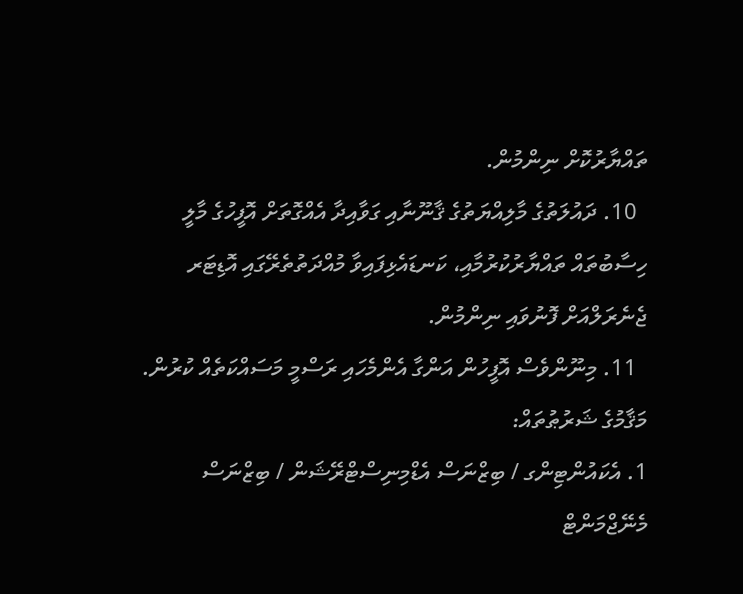ތައްޔާރުކޮށް ނިންމުން.
  10. ދައުލަތުގެ މާލިއްޔަތުގެ ޤާނޫނާއި ގަވާއިދާ އެއްގޮތަށް އޮފީހުގެ މާލީ ހިސާބުތައް ތައްޔާރުކުރުމާއި، ކަނޑައެޅިފައިވާ މުއްދަތުތެރޭގައި އޮޑިޓަރ ޖެނެރަލްއަށް ފޮނުވައި ނިންމުން.
  11. މިނޫންވެސް އޮފީހުން އަންގާ އެންމެހައި ރަސްމީ މަސައްކަތެއް ކުރުން.
މަޤާމުގެ ޝަރުޠުތައް:
1. އެކައުންޓިންގ / ބިޒްނަސް އެޑްމިނިސްޓްރޭޝަން / ބިޒްނަސް މެނޭޖްމަންޓް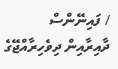/ ފައިނޭންސް ދާއިރާއިން ދިވެހިރާއްޖޭގެ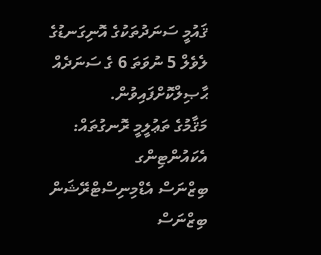ޤައުމީ ސަނަދުތަކުގެ އޮނިގަނޑުގެ ލެވެލް 5 ނުވަތަ 6 ގެ ސަނަދެއް ޙާޞިލްކޮށްފައިވުން.
މަޤާމުގެ ތަޢުލީމީ ރޮނގުތައް:
އެކައުންޓިންގ
ބިޒްނަސް އެޑްމިނިސްޓްރޭޝަން
ބިޒްނަސް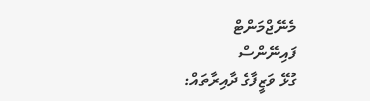މެނޭޖްމަންޓް
ފައިނޭންސް
ގުޅޭ ވަޒީފާގެ ދާއިރާތައް: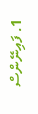1. ފައިނޭންސް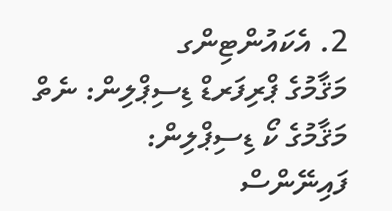2. އެކައުންޓިންގ
މަޤާމުގެ ޕްރިފަރޑް ޑިސިޕްލިން: ނެތް
މަޤާމުގެ ކޯ ޑިސިޕްލިން:
ފައިނޭންސް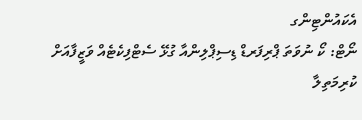އެކައުންޓިންގ
ނޯޓް: ކޯ ނުވަތަ ޕްރިފަރޑް ޑިސިޕްލިންއާ ގުޅޭ ސެޓްފިކެޓެއް ވަޒީފާއަށް ކުރިމަތިލާ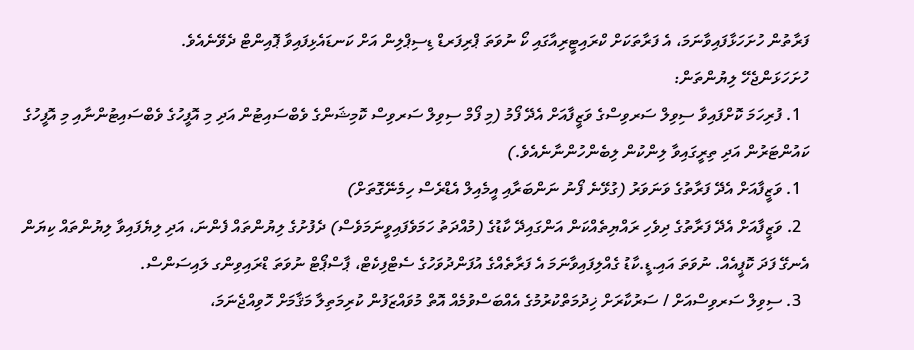ފަރާތުން ހުށަހަޅާފައިވާނަމަ، އެ ފަރާތަކަށް ކްރައިޓީރިއާގައި ކޯ ނުވަތަ ޕްރިފަރޑް ޑިސިޕްލިން އަށް ކަނޑައެޅިފައިވާ ޕޮއިންޓް ދެވޭނެއެވެ.
ހުށަހަޅަންޖެހޭ ލިޔުންތަން:
  1. ފުރިހަމަ ކޮށްފައިވާ ސިވިލް ސަރވިސްގެ ވަޒީފާއަށް އެދޭ ފޯމު (މި ފޯމް ސިވިލް ސަރވިސް ކޮމިޝަންގެ ވެބްސައިޓުން އަދި މި އޮފީހުގެ ވެބްސައިޓުންނާއި މި އޮފީހުގެ ކައުންޓަރުން އަދި ތިރީގައިވާ ލިންކުން ލިބެންހުންނާނެއެވެ.)
  1. ވަޒީފާއަށް އެދޭ ފަރާތުގެ ވަނަވަރު (ގުޅޭނެ ފޯނު ނަންބަރާއި އީމެއިލް އެޑްރެސް ހިމެނޭގޮތަށް)
  2. ވަޒީފާއަށް އެދޭ ފަރާތުގެ ދިވެހި ރައްޔިތެއްކަން އަންގައިދޭ ކާޑުގެ (މުއްދަތު ހަމަވެފައިވީނަމަވެސް) ދެފުށުގެ ލިޔުންތައް ފެންނަ، އަދި ލިޔެފައިވާ ލިޔުންތައް ކިޔަން އެނގޭ ފަދަ ކޮޕީއެއް. ނުވަތަ އައި.ޑީ.ކާޑު ގެއްލިފައިވާނަމަ އެ ފަރާތެއްގެ އުފަންދުވަހުގެ ސެޓްފިކެޓް، ޕާސްޕޯޓް ނުވަތަ ޑްރައިވިންގ ލައިސަންސް.
  3. ސިވިލް ސަރވިސްއަށް / ސަރުކާރަށް ޚިދުމަތްކުރުމުގެ އެއްބަސްވުމެއް އޮތް މުވައްޒަފުން ކުރިމަތިލާ މަޤާމަށް ހޮވިއްޖެނަމަ،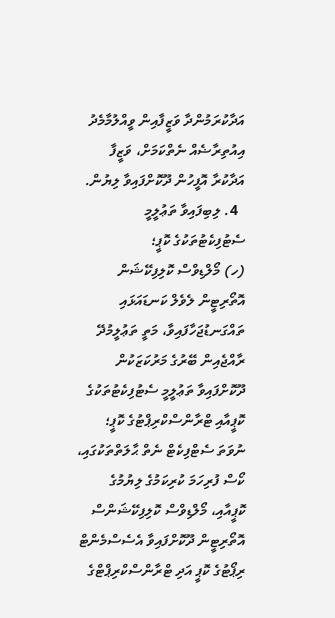އަދާކުރަމުންދާ ވަޒީފާއިން ވީއްލުމާމެދު އިއުތިރާޟެއް ނެތްކަމަށް، ވަޒީފާ އަދާކުރާ އޮފީހުން ދޫކޮށްފައިވާ ލިޔުން.
  4. ލިބިފައިވާ ތަޢުލީމީ ސެޓުފިކެޓުތަކުގެ ކޮޕީ؛
(ހ) މޯލްޑިވްސް ކޮލިފިކޭޝަން އޮތޯރިޓީން ލެވެލް ކަނޑައަޅައި ތައްގަނޑުޖަހާފައިވާ، މަތީ ތަޢުލީމުދޭ ރާއްޖެއިން ބޭރުގެ މަރުކަޒަކުން ދޫކޮށްފައިވާ ތަޢުލީމީ ސެޓުފިކެޓުތަކުގެ ކޮޕީއާއި ޓްރާންސްކްރިޕްޓުގެ ކޮޕީ؛ ނުވަތަ ސެޓްފިކެޓް ނެތް ޙާލަތްތަކުގައި، ކޯސް ފުރިހަމަ ކުރިކަމުގެ ލިޔުމުގެ ކޮޕީއާއި، މޯލްޑިވްސް ކޮލިފިކޭޝަންސް އޮތޯރިޓީން ދޫކޮށްފައިވާ އެސެސްމެންޓް ރިޕޯޓުގެ ކޮޕީ އަދި ޓްރާންސްކްރިޕްޓްގެ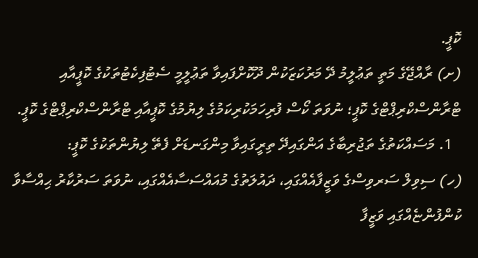ކޮޕީ.
(ށ) ރާއްޖޭގެ މަތީ ތަޢުލީމު ދޭ މަރުކަޒަކުން ދޫކޮށްފައިވާ ތަޢުލީމީ ސެޓުފިކެޓުތަކުގެ ކޮޕީއާއި ޓްރާންސްކްރިޕްޓްގެ ކޮޕީ؛ ނުވަތަ ކޯސް ފުރިހަމަކުރިކަމުގެ ލިޔުމުގެ ކޮޕީއާއި ޓްރާންސްކްރިޕްޓްގެ ކޮޕީ.
  1. މަސައްކަތުގެ ތަޖުރިބާގެ އަންގައިދޭ ތިރީގައިވާ މިންގަނޑަށް ފެތޭ ލިޔުންތަކުގެ ކޮޕީ:
(ހ) ސިވިލް ސަރވިސްގެ ވަޒީފާއެއްގައި، ދައުލަތުގެ މުއައްސަސާއެއްގައި، ނުވަތަ ސަރުކާރު ޙިއްސާވާ ކުންފުންޏެއްގައި ވަޒީފާ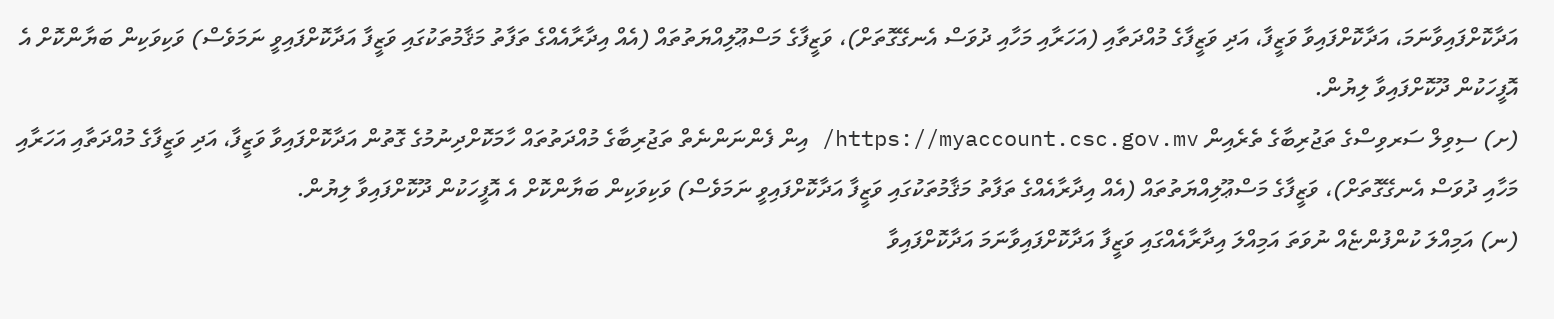އަދާކޮށްފައިވާނަމަ، އަދާކޮށްފައިވާ ވަޒީފާ، އަދި ވަޒީފާގެ މުއްދަތާއި (އަހަރާއި މަހާއި ދުވަސް އެނގޭގޮތަށް)، ވަޒީފާގެ މަސްޢޫލިއްޔަތުތައް (އެއް އިދާރާއެއްގެ ތަފާތު މަޤާމުތަކުގައި ވަޒީފާ އަދާކޮށްފައިވީ ނަމަވެސް) ވަކިވަކިން ބަޔާންކޮށް އެ އޮފީހަކުން ދޫކޮށްފައިވާ ލިޔުން.
(ށ) ސިވިލް ސަރވިސްގެ ތަޖުރިބާގެ ތެރެއިން https://myaccount.csc.gov.mv/ އިން ފެންނަންނެތް ތަޖުރިބާގެ މުއްދަތުތައް ހާމަކޮށްދިނުމުގެ ގޮތުން އަދާކޮށްފައިވާ ވަޒީފާ، އަދި ވަޒީފާގެ މުއްދަތާއި އަހަރާއި މަހާއި ދުވަސް އެނގޭގޮތަށް)، ވަޒީފާގެ މަސްޢޫލިއްޔަތުތައް (އެއް އިދާރާއެއްގެ ތަފާތު މަޤާމުތަކުގައި ވަޒީފާ އަދާކޮށްފައިވީ ނަމަވެސް) ވަކިވަކިން ބަޔާންކޮށް އެ އޮފީހަކުން ދޫކޮށްފައިވާ ލިޔުން.
(ނ) އަމިއްލަ ކުންފުންޏެއް ނުވަތަ އަމިއްލަ އިދާރާއެއްގައި ވަޒީފާ އަދާކޮށްފައިވާނަމަ އަދާކޮށްފައިވާ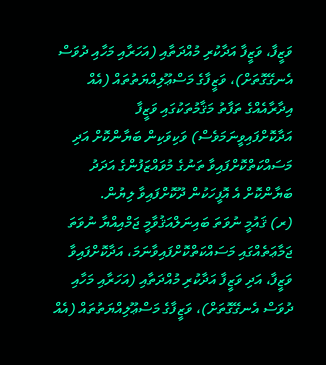ވަޒީފާ، ވަޒީފާ އަދާކުރި މުއްދަތާއި (އަހަރާއި މަހާއި ދުވަސް އެނގޭގޮތަށް)، ވަޒީފާގެ މަސްޢޫލިއްޔަތުތައް (އެއް އިދާރާއެއްގެ ތަފާތު މަޤާމުތަކުގައި ވަޒީފާ އަދާކޮށްފައިވީނަމަވެސް) ވަކިވަކިން ބަޔާންކޮށް އަދި މަސައްކަތްކޮށްފައިވާ ތަނުގެ މުވައްޒަފުންގެ އަދަދު ބަޔާންކޮށް އެ އޮފީހަކުން ދޫކޮށްފައިވާ ލިޔުން.
(ރ) ޤައުމީ ނުވަތަ ބައިނަލްއަޤުވާމީ ޖަމްއިއްޔާ ނުވަތަ ޖަމާޢަތެއްގައި މަސައްކަތްކޮށްފައިވާނަމަ، އަދާކޮށްފައިވާ ވަޒީފާ، އަދި ވަޒީފާ އަދާކުރި މުއްދަތާއި (އަހަރާއި މަހާއި ދުވަސް އެނގޭގޮތަށް)، ވަޒީފާގެ މަސްޢޫލިއްޔަތުތައް (އެއް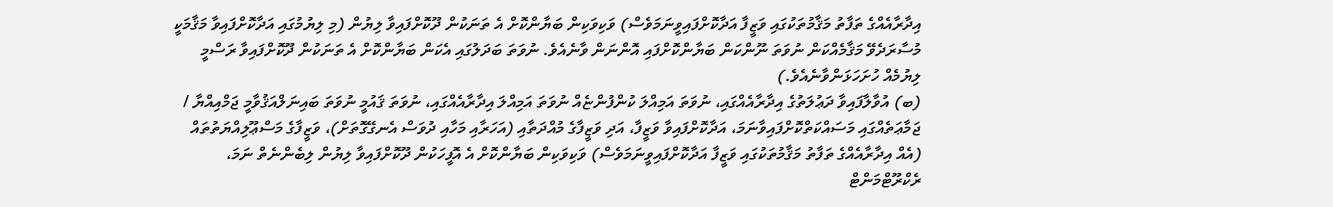އިދާރާއެއްގެ ތަފާތު މަޤާމުތަކުގައި ވަޒީފާ އަދާކޮށްފައިވީނަމަވެސް) ވަކިވަކިން ބަޔާންކޮށް އެ ތަނަކުން ދޫކޮށްފައިވާ ލިޔުން (މި ލިޔުމުގައި އަދާކޮށްފައިވާ މަޤާމަކީ މުސާރަދެވޭ މަޤާމެއްކަން ނުވަތަ ނޫންކަން ބަޔާންކޮށްފައި އޮންނަން ވާނެއެވެ. ނުވަތަ ބަދަލުގައި އެކަން ބަޔާންކޮށް އެ ތަނަކުން ދޫކޮށްފައިވާ ރަސްމީ ލިޔުމެއް ހުށަހަޅަންވާނެއެވެ.)
(ބ) އުވާލާފައިވާ ދަޢުލަތުގެ އިދާރާއެއްގައި، ނުވަތަ އަމިއްލަ ކުންފުންޏެއް ނުވަތަ އަމިއްލަ އިދާރާއެއްގައި، ނުވަތަ ޤައުމީ ނުވަތަ ބައިނަލްއަޤުވާމީ ޖަމްއިއްޔާ / ޖަމާޢަތެއްގައި މަސައްކަތްކޮށްފައިވާނަމަ، އަދާކޮށްފައިވާ ވަޒީފާ، އަދި ވަޒީފާގެ މުއްދަތާއި (އަހަރާއި މަހާއި ދުވަސް އެނގޭގޮތަށް)، ވަޒީފާގެ މަސްޢޫލިއްޔަތުތައް (އެއް އިދާރާއެއްގެ ތަފާތު މަޤާމުތަކުގައި ވަޒީފާ އަދާކޮށްފައިވީނަމަވެސް) ވަކިވަކިން ބަޔާންކޮށް އެ އޮފީހަކުން ދޫކޮށްފައިވާ ލިޔުން ލިބެންނެތް ނަމަ، ރެކްރޫޓްމަންޓް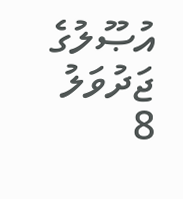އުޞޫލުގެ ޖަދުވަލު 8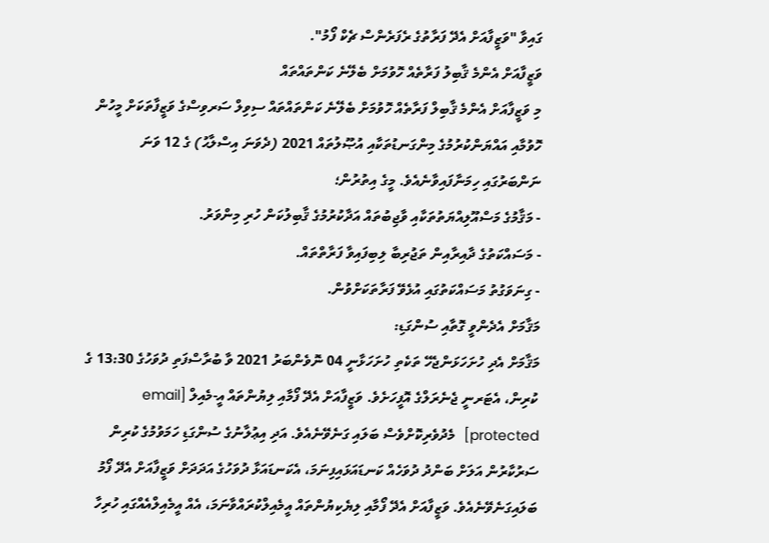ގައިވާ "ވަޒީފާއަށް އެދޭ ފަރާތުގެ ރެފަރެންސް ޗެކް ފޯމު".
ވަޒީފާއަށް އެންމެ ޤާބިލު ފަރާތެއް ހޮވުމަށް ބެލޭނެ ކަންތައްތައް
މި ވަޒީފާއަށް އެންމެ ޤާބިލް ފަރާތެއް ހޮވުމަށް ބެލޭނެ ކަންތައްތައް ސިވިލް ސަރވިސްގެ ވަޒީފާތަކަށް މީހުން ހޮވުމާއި އައްޔަންކުރުމުގެ މިންގަނޑުތަކާއި އުޞޫލުތައް 2021 (ދެވަނަ އިސްލާޙު) ގެ 12 ވަނަ ނަންބަރުގައި ހިމަނާފައިވާނެއެވެ. މީގެ އިތުރުން؛
- މަޤާމުގެ މަސްއޫލިއްޔަތުތަކާއި ވާޖިބުތައް އަދާކުރުމުގެ ޤާބިލުކަން ހުރި މިންވަރު.
- މަސައްކަތުގެ ދާއިރާއިން ތަޖުރިބާ ލިބިފައިވާ ފަރާތްތައް.
- ގިނަވަގުތު މަސައްކަތުގައި އުޅެވޭ ފަރާތަކަށްވުން.
މަޤާމަށް އެދެންވީ ގޮތާއި ސުންގަޑި:
މަޤާމަށް އެދި ހުށަހަޅަންޖެހޭ ތަކެތި ހުށަހަޅާނީ 04 ނޮވެންބަރު 2021 ވާ ބުރާސްފަތި ދުވަހުގެ 13:30 ގެ ކުރިން، އެޓަރނީ ޖެނެރަލްގެ އޮފީހަށެވެ. ވަޒީފާއަށް އެދޭ ފޯމާއި ލިޔުންތައް އީ-މެއިލް [email protected]  މެދުވެރިކޮށްވެސް ބަލައި ގަނެވޭނެއެވެ. އަދި އިޢުލާނުގެ ސުންގަޑި ހަމަވުމުގެ ކުރިން ސަރުކާރުން އަލަށް ބަންދު ދުވަހެއް ކަނޑައަޅައިފިނަމަ، އެކަނޑައަޅާ ދުވަހުގެ އަދަދަށް ވަޒީފާއަށް އެދޭ ފޯމު ބަލައިގަނެވޭނެއެވެ. ވަޒީފާއަށް އެދޭ ފޯމާއި ލިޔެކިޔުންތައް އީމެއިލްކުރައްވާނަމަ، އެއް އީމެއިލްއެއްގައި ހުރިހާ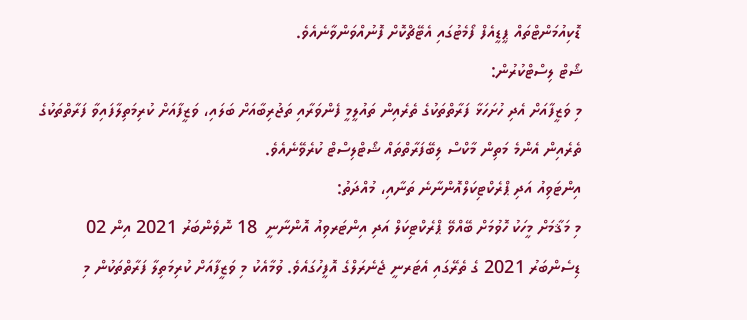ޑޮކިއުމަންޓްތައް ޕީޑީއެފް ފޯމެޓުގައި އެޓޭޗްކޮށް ފޮނުއްވަންވާނެއެވެ.
ޝޯޓް ލިސްޓްކުރުން:
މި ވަޒީފާއަށް އެދި ހުށަހަޅާ ފަރާތްތަކުގެ ތެރެއިން ތައުލީމީ ފެންވަރާއި ތަޖުރިބާއަށް ބަލައި، ވަޒީފާއަށް ކުރިމަތިލާފައިވާ ފަރާތްތަކުގެ ތެރެއިން އެންމެ މަތިން މާކްސް ލިބޭފަރާތްތައް ޝޯޓްލިސްޓް ކުރެވޭނެއެވެ.
އިންޓަވިއު އަދި ޕްރެކްޓިކަލްއޮންނާނެ ތަނާއި، މުއްދަތު:
މި މަޤާމަށް މީހަކު ހޮވުމަށް ބޭއްވޭ ޕްރެކްޓިކަލް އަދި އިންޓަރވިއު އޮންނާނީ  18 ނޮވެންބަރު 2021 އިން 02 ޑިސެންބަރު 2021 ގެ ތެރޭގައި އެޓަރނީ ޖެނެރަލްގެ އޮފީހުގައެވެ. ވުމާއެކު މި ވަޒީފާއަށް ކުރިމަތިލާ ފަރާތްތަކުން މި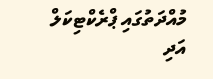މުއްދަތުގައި ޕްރެކްޓިކަލް އަދި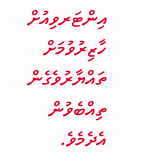އިންޓަރވިއުށް ހާޒިރުވުމަށް ތައްޔާރުވެގެން ތިއްބެވުން އެދެމެވެ.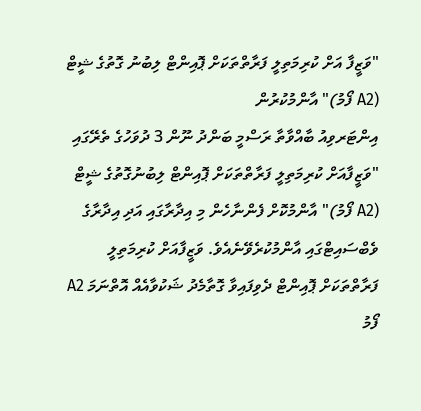"ވަޒީފާ އަށް ކުރިމަތިލީ ފަރާތްތަކަށް ޕޮއިންޓް ލިބުނު ގޮތުގެ ޝީޓް (A2 ފޯމު)" އާންމުކުރުން
އިންޓަރވިއު ބާއްވާތާ ރަސްމީ ބަންދު ނޫން 3 ދުވަހުގެ ތެރޭގައި "ވަޒީފާއަށް ކުރިމަތިލީ ފަރާތްތަކަށް ޕޮއިންޓް ލިބުނުގޮތުގެ ޝީޓް (A2 ފޯމު)" އާންމުކޮށް ފެންނާހެން މި އިދާރާގައި އަދި އިދާރާގެ ވެބްސައިޓްގައި އާންމުކުރެވޭނެއެވެ. ވަޒީފާއަށް ކުރިމަތިލީ ފަރާތްތަކަށް ޕޮއިންޓް ދެވިފައިވާ ގޮތާމެދު ޝަކުވާއެއް އޮތްނަމަ A2 ފޯމު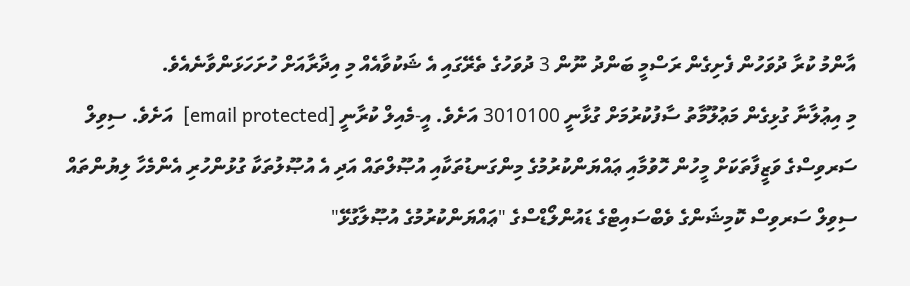އާންމު ކުރާ ދުވަހުން ފެށިގެން ރަސްމީ ބަންދު ނޫން 3 ދުވަހުގެ ތެރޭގައި އެ ޝަކުވާއެއް މި އިދާރާއަށް ހުށަހަޅަންވާނެއެވެ.
މި އިޢުލާނާ ގުޅިގެން މަޢުލޫމާތު ސާފުކުރުމަށް ގުޅާނީ 3010100 އަށެވެ. އީ-މެއިލް ކުރާނީ [email protected]  އަށެވެ. ސިވިލް ސަރވިސްގެ ވަޒީފާތަކަށް މީހުން ހޮވުމާއި ޢައްޔަންކުރުމުގެ މިންގަނޑުތަކާއި އުޞޫލްތައް އަދި އެ އުޞޫލުތަކާ ގުޅުންހުރި އެންމެހާ ލިޔުންތައް ސިވިލް ސަރވިސް ކޮމިޝަންގެ ވެބްސައިޓްގެ ޑައުންލޯޑްސްގެ "ޢައްޔަންކުރުމުގެ އުޞޫލާގުޅޭ"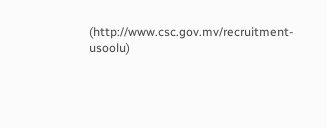(http://www.csc.gov.mv/recruitment-usoolu)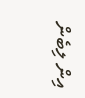އިން ލިބެން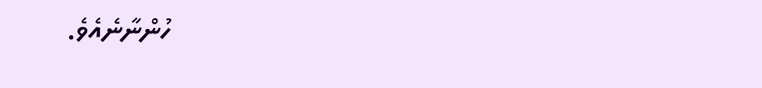ހުންނާނެއެވެ.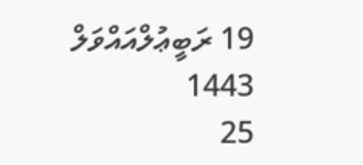19 ރަބީޢުލްއައްވަލް 1443
25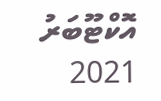އޮކްޓޫބަރު 2021